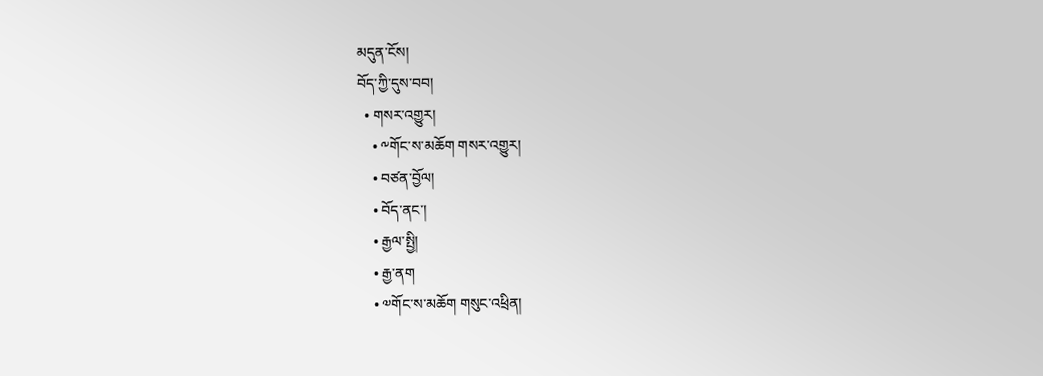མདུན་ངོས།
བོད་ཀྱི་དུས་བབ།
  • གསར་འགྱུར།
    • ༸གོང་ས་མཆོག གསར་འགྱུར།
    • བཙན་བྱོལ།
    • བོད་ནང་།
    • རྒྱལ་སྤྱི།
    • རྒྱ་ནག
    • ༧གོང་ས་མཆོག གསུང་འཕྲིན།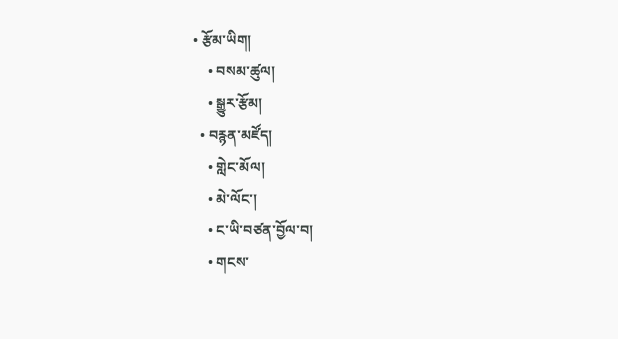• རྩོམ་ཡིག།
    • བསམ་ཚུལ།
    • སྒྱུར་རྩོམ།
  • བརྙན་མཛོད།
    • གླེང་མོལ།
    • མེ་ལོང་།
    • ང་ཡི་བཙན་བྱོལ་བ།
    • གངས་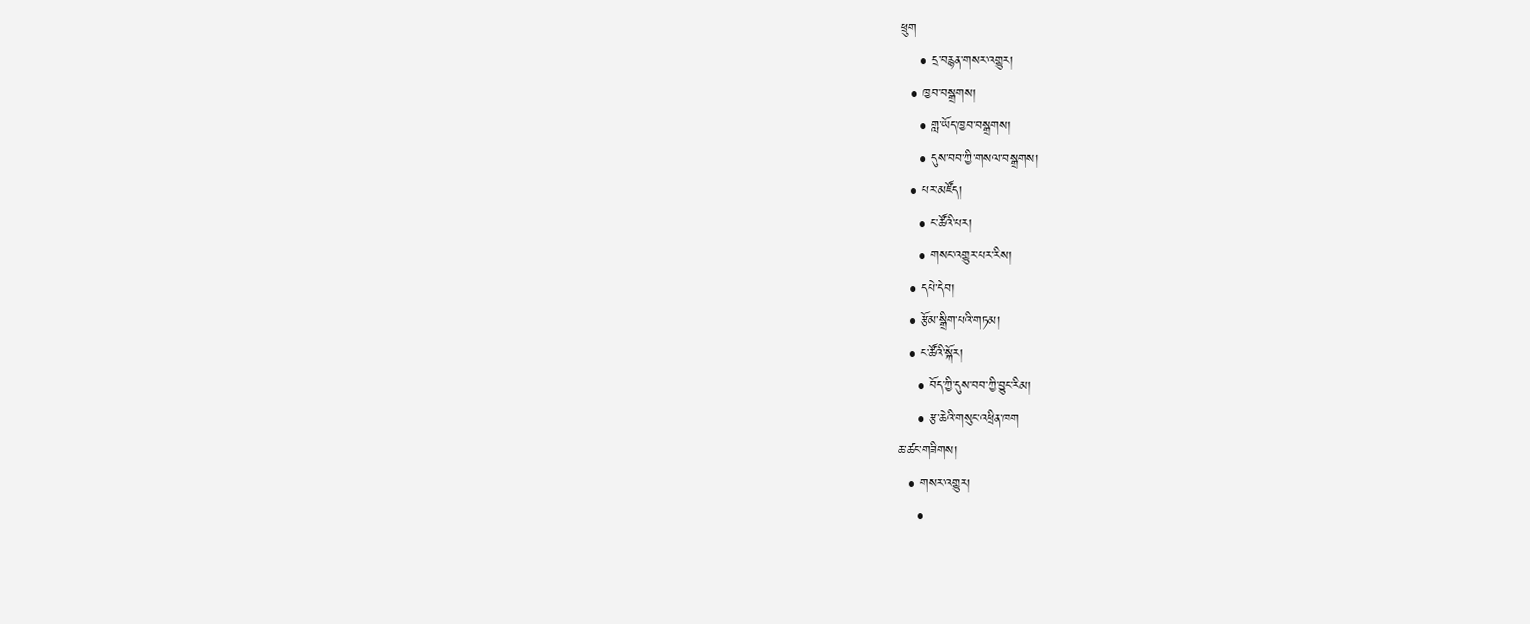ཕྲུག
    • དྲ་བརྙན་གསར་འགྱུར།
  • ཁྱབ་བསྒྲགས།
    • གླ་ཡོད་ཁྱབ་བསྒྲགས།
    • དུས་བབ་ཀྱི་གསལ་བསྒྲགས།
  • པར་མཛོད།
    • ང་ཚོའི་པར།
    • གསང་འགྱུར་པར་རིས།
  • དཔེ་དེབ།
  • རྩོམ་སྒྲིག་པའི་གཏམ།
  • ང་ཚོའི་སྐོར།
    • བོད་ཀྱི་དུས་བབ་ཀྱི་བྱུང་རིམ།
    • རྩ་ཆེའི་གསུང་འཕྲིན་ཁག
ཆ་ཚང་གཟིགས།
  • གསར་འགྱུར།
    •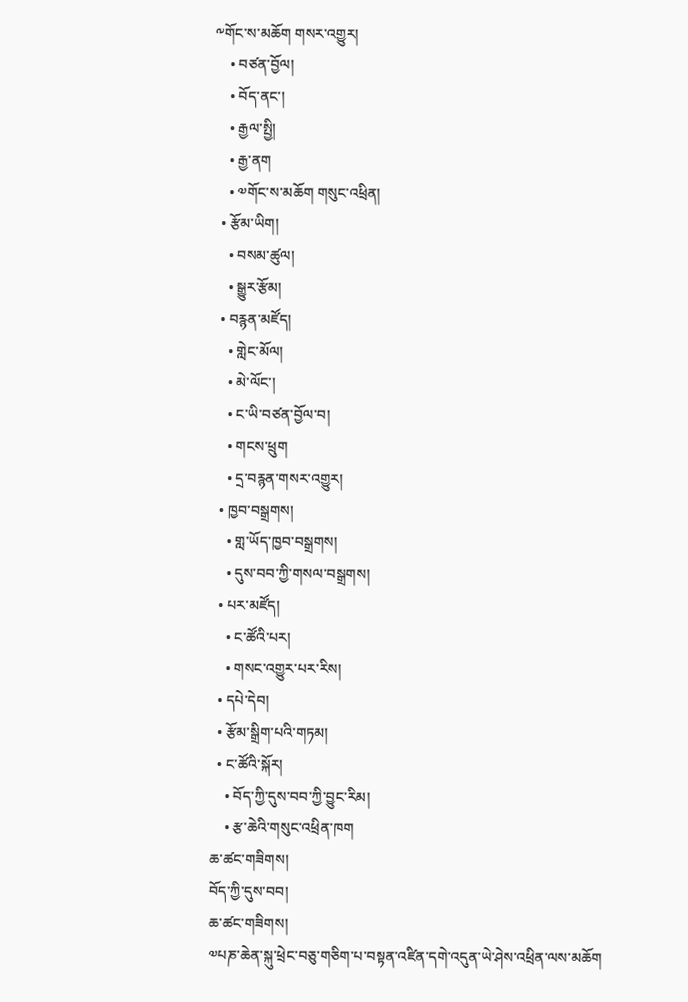༸གོང་ས་མཆོག གསར་འགྱུར།
    • བཙན་བྱོལ།
    • བོད་ནང་།
    • རྒྱལ་སྤྱི།
    • རྒྱ་ནག
    • ༧གོང་ས་མཆོག གསུང་འཕྲིན།
  • རྩོམ་ཡིག།
    • བསམ་ཚུལ།
    • སྒྱུར་རྩོམ།
  • བརྙན་མཛོད།
    • གླེང་མོལ།
    • མེ་ལོང་།
    • ང་ཡི་བཙན་བྱོལ་བ།
    • གངས་ཕྲུག
    • དྲ་བརྙན་གསར་འགྱུར།
  • ཁྱབ་བསྒྲགས།
    • གླ་ཡོད་ཁྱབ་བསྒྲགས།
    • དུས་བབ་ཀྱི་གསལ་བསྒྲགས།
  • པར་མཛོད།
    • ང་ཚོའི་པར།
    • གསང་འགྱུར་པར་རིས།
  • དཔེ་དེབ།
  • རྩོམ་སྒྲིག་པའི་གཏམ།
  • ང་ཚོའི་སྐོར།
    • བོད་ཀྱི་དུས་བབ་ཀྱི་བྱུང་རིམ།
    • རྩ་ཆེའི་གསུང་འཕྲིན་ཁག
ཆ་ཚང་གཟིགས།
བོད་ཀྱི་དུས་བབ།
ཆ་ཚང་གཟིགས།
༧པཎ་ཆེན་སྐུ་ཕྲེང་བཅུ་གཅིག་པ་བསྟན་འཛིན་དགེ་འདུན་ཡེ་ཤེས་འཕྲིན་ལས་མཆོག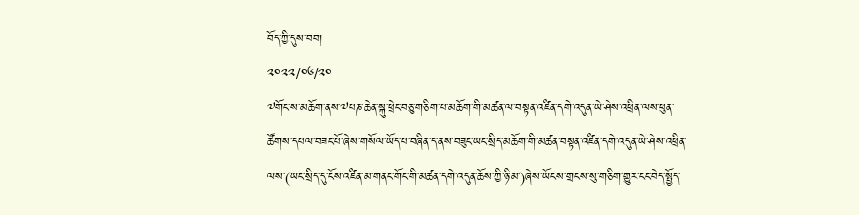བོད་ཀྱི་དུས་བབ།
༢༠༢༢/༠༦/༢༠
༧གོང་ས་མཆོག་ནས་༧པཎ་ཆེན་སྐུ་ཕྲེང་བཅུ་གཅིག་པ་མཆོག་གི་མཚན་ལ་བསྟན་འཛིན་དགེ་འདུན་ཡེ་ཤེས་འཕྲིན་ལས་ཕུན་ཚོགས་དཔལ་བཟང་པོ་ཞེས་གསོལ་ཡོད་པ་བཞིན་ད་ནས་བཟུང་ཡང་སྲིད་མཆོག་གི་མཚན་བསྟན་འཛིན་དགེ་འདུན་ཡེ་ཤེས་འཕྲིན་ལས་(ཡང་སྲིད་དུ་ངོས་འཛིན་མ་གནང་གོང་གི་མཚན་དགེ་འདུན་ཆོས་ཀྱི་ཉི་མ་)ཞེས་ཡོངས་གྲངས་སུ་གཅིག་གྱུར་ངང་བེད་སྤྱོད་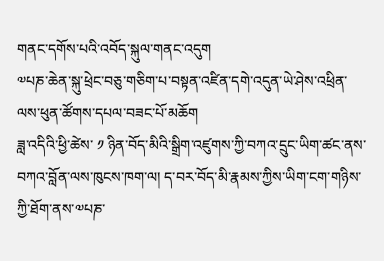གནང་དགོས་པའི་འབོད་སྐུལ་གནང་འདུག
༧པཎ་ཆེན་སྐུ་ཕྲེང་བཅུ་གཅིག་པ་བསྟན་འཛིན་དགེ་འདུན་ཡེ་ཤེས་འཕྲིན་ལས་ཕུན་ཚོགས་དཔལ་བཟང་པོ་མཆོག
ཟླ་འདིའི་ཕྱི་ཚེས་ ༡ ཉིན་བོད་མིའི་སྒྲིག་འཛུགས་ཀྱི་བཀའ་དྲུང་ཡིག་ཚང་ནས་བཀའ་བློན་ལས་ཁུངས་ཁག་ལ། ད་བར་བོད་མི་རྣམས་ཀྱིས་ཡིག་ངག་གཉིས་ཀྱི་ཐོག་ནས་༧པཎ་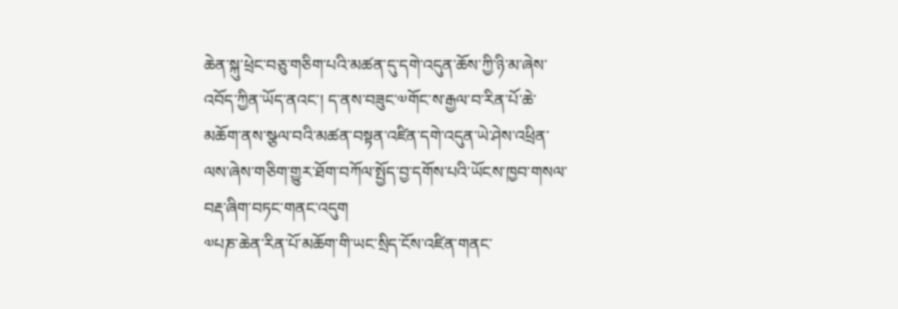ཆེན་སྐུ་ཕྲེང་བཅུ་གཅིག་པའི་མཚན་དུ་དགེ་འདུན་ཆོས་ཀྱི་ཉི་མ་ཞེས་འབོད་ཀྱིན་ཡོད་ནའང་། ད་ནས་བཟུང་༧གོང་ས་རྒྱལ་བ་རིན་པོ་ཆེ་མཆོག་ནས་སྩལ་བའི་མཚན་བསྟན་འཛིན་དགེ་འདུན་ཡེ་ཤེས་འཕྲིན་ལས་ཞེས་གཅིག་གྱུར་ཐོག་བཀོལ་སྤྱོད་བྱ་དགོས་པའི་ཡོངས་ཁྱབ་གསལ་བརྡ་ཞིག་བཏང་གནང་འདུག
༧པཎ་ཆེན་རིན་པོ་མཆོག་གི་ཡང་སྲིད་ངོས་འཛིན་གནང་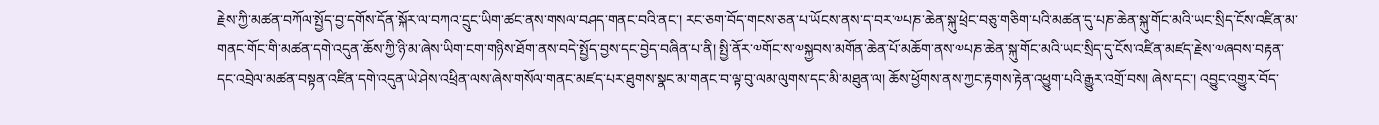རྗེས་ཀྱི་མཚན་བཀོལ་སྤྱོད་བྱ་དགོས་དོན་སྐོར་ལ་བཀའ་དྲུང་ཡིག་ཚང་ནས་གསལ་བཤད་གནང་བའི་ནང་། རང་ཅག་བོད་གངས་ཅན་པ་ཡོངས་ནས་ད་བར་༧པཎ་ཆེན་སྐུ་ཕྲེང་བཅུ་གཅིག་པའི་མཚན་དུ་པཎ་ཆེན་སྐུ་གོང་མའི་ཡང་སྲིད་ངོས་འཛིན་མ་གནང་གོང་གི་མཚན་དགེ་འདུན་ཆོས་ཀྱི་ཉི་མ་ཞེས་ཡིག་ངག་གཉིས་ཐོག་ནས་བདེ་སྤྱོད་བྱས་དང་བྱེད་བཞིན་པ་ནི། སྤྱི་ནོར་༧གོང་ས་༧སྐྱབས་མགོན་ཆེན་པོ་མཆོག་ནས་༧པཎ་ཆེན་སྐུ་གོང་མའི་ཡང་སྲིད་དུ་ངོས་འཛིན་མཛད་རྗེས་༧ཞབས་བརྟན་དང་འབྲེལ་མཚན་བསྟན་འཛིན་དགེ་འདུན་ཡེ་ཤེས་འཕྲིན་ལས་ཞེས་གསོལ་གནང་མཛད་པར་ཐུགས་སྣང་མ་གནང་བ་ལྟ་བུ་ལམ་ལུགས་དང་མི་མཐུན་ལ། ཆོས་ཕྱོགས་ནས་ཀྱང་རྟགས་རྟེན་འཕྱུག་པའི་རྒྱུར་འགྲོ་བས། ཞེས་དང་། འབྱུང་འགྱུར་བོད་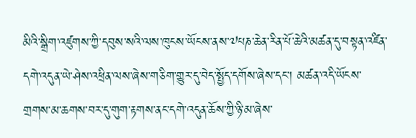མིའི་སྒྲིག་འཛུགས་ཀྱི་དབུས་སའི་ལས་ཁུངས་ཡོངས་ནས་༧པཎ་ཆེན་རིན་པོ་ཆེའི་མཚན་དུ་བསྟན་འཛིན་དགེ་འདུན་ཡེ་ཤེས་འཕྲིན་ལས་ཞེས་གཅིག་གྱུར་དུ་བེད་སྤྱོད་དགོས་ཞེས་དང་། མཚན་འདི་ཡོངས་གྲགས་མ་ཆགས་བར་དུ་གུག་རྟགས་ནང་དགེ་འདུན་ཆོས་ཀྱི་ཉི་མ་ཞེས་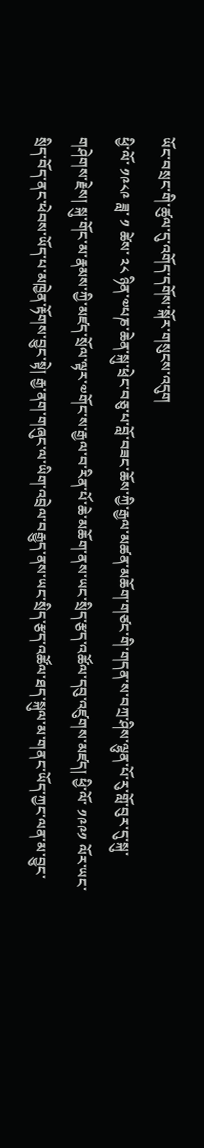ཡོང་བསྲང་གི་ཚུལ་དུ་འགོད་དགོས་སྐོར་གསུངས་འདུག
ཕྱི་ལོ་ ༡༩༨༩ ཟླ་ ༡ ཚེས་ ༢༨ ཉིན་༧པཎ་ཆེན་སྐུ་ཕྲེང་བཅུ་པ་བློ་བཟང་ཆོས་ཀྱི་རྒྱལ་མཚན་མཆོག་གཙང་གི་གདན་ས་བཀྲ་ཤིས་ལྷུན་པོ་རུ་གློ་བུར་དུ་སྐུ་གཤེགས་རྗེས། སྐུ་གོང་མ་རྣམས་ཀྱི་མཛད་སྲོལ་ལྟར་༧གོང་ས་རྒྱལ་བ་རིན་པོ་ཆེ་མཆོག་ནས་ཡང་སྲིད་རྩད་འཚོལ་དབུ་འཛུགས་མཛད། ཕྱི་ལོ་ ༡༩༩༡ ལོར་ཡང་སྲིད་བོད་ནང་ཕེབས་ཡོད་པ་མཁྱེན་རྟོགས་བྱུང་སྟེ། རྒྱ་ནག་གཞུང་ལ་ཡིག་འབྲེལ་བརྒྱུད་ནས་ཡང་སྲིད་རྩད་འཚོལ་ཐད་སྐུལ་མ་གནང་ཡོད་ཀྱང་ལན་མ་བྱུང་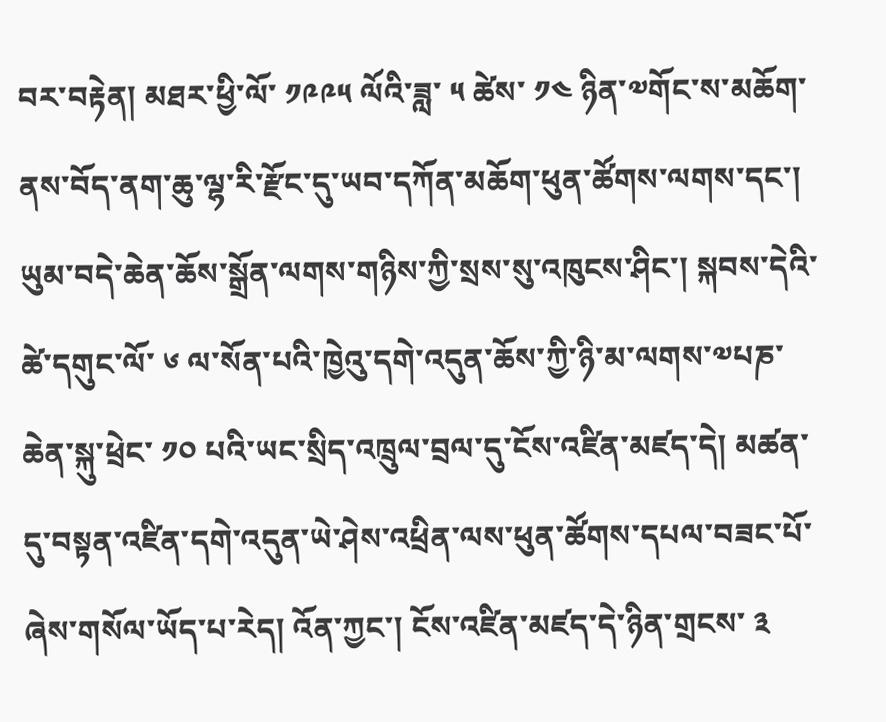བར་བརྟེན། མཐར་ཕྱི་ལོ་ ༡༩༩༥ ལོའི་ཟླ་ ༥ ཚེས་ ༡༤ ཉིན་༧གོང་ས་མཆོག་ནས་བོད་ནག་ཆུ་ལྷ་རི་རྫོང་དུ་ཡབ་དཀོན་མཆོག་ཕུན་ཚོགས་ལགས་དང་། ཡུམ་བདེ་ཆེན་ཆོས་སྒྲོན་ལགས་གཉིས་ཀྱི་སྲས་སུ་འཁུངས་ཤིང་། སྐབས་དེའི་ཚེ་དགུང་ལོ་ ༦ ལ་སོན་པའི་ཁྱེའུ་དགེ་འདུན་ཆོས་ཀྱི་ཉི་མ་ལགས་༧པཎ་ཆེན་སྐུ་ཕྲེང་ ༡༠ པའི་ཡང་སྲིད་འཁྲུལ་བྲལ་དུ་ངོས་འཛིན་མཛད་དེ། མཚན་དུ་བསྟན་འཛིན་དགེ་འདུན་ཡེ་ཤེས་འཕྲིན་ལས་ཕུན་ཚོགས་དཔལ་བཟང་པོ་ཞེས་གསོལ་ཡོད་པ་རེད། འོན་ཀྱང་། ངོས་འཛིན་མཛད་དེ་ཉིན་གྲངས་ ༣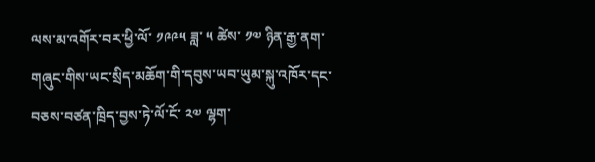ལས་མ་འགོར་བར་ཕྱི་ལོ་ ༡༩༩༥ ཟླ་ ༥ ཚེས་ ༡༧ ཉིན་རྒྱ་ནག་གཞུང་གིས་ཡང་སྲིད་མཆོག་གི་དབུས་ཡབ་ཡུམ་སྐུ་འཁོར་དང་བཅས་བཙན་ཁྲིད་བྱས་ཏེ་ལོ་ངོ་ ༢༧ ལྷག་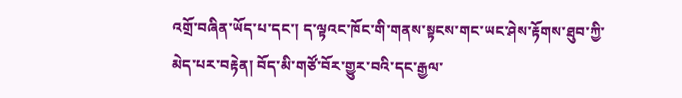འགྲོ་བཞིན་ཡོད་པ་དང་། ད་ལྟའང་ཁོང་གི་གནས་སྟངས་གང་ཡང་ཤེས་རྟོགས་ཐུབ་ཀྱི་མེད་པར་བརྟེན། བོད་མི་གཙོ་བོར་གྱུར་བའི་དང་རྒྱལ་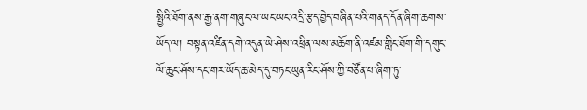སྤྱིའི་ཐོག་ནས་རྒྱ་ནག་གཞུང་ལ་ཡང་ཡང་འདྲི་རྩད་བྱེད་བཞིན་པའི་གནད་དོན་ཞིག་ཆགས་ཡོད་ལ། བསྟན་འཛིན་དགེ་འདུན་ཡེ་ཤེས་འཕྲིན་ལས་མཆོག་ནི་འཛམ་གླིང་ཐོག་གི་དགུང་ལོ་ཆུང་ཤོས་དང་གར་ཡོད་ཆ་མེད་དུ་བཏང་ཡུན་རིང་ཤོས་ཀྱི་བཙོན་པ་ཞིག་ཏུ་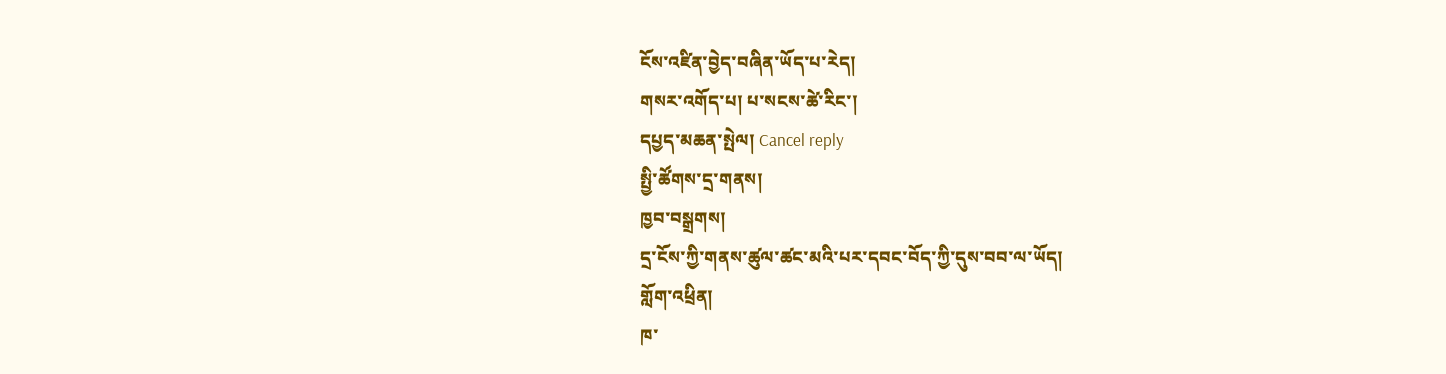ངོས་འཛིན་བྱེད་བཞིན་ཡོད་པ་རེད།
གསར་འགོད་པ། པ་སངས་ཚེ་རིང་།
དཔྱད་མཆན་སྤེལ། Cancel reply
སྤྱི་ཚོགས་དྲ་གནས།
ཁྱབ་བསྒྲགས།
དྲ་ངོས་ཀྱི་གནས་ཚུལ་ཚང་མའི་པར་དབང་བོད་ཀྱི་དུས་བབ་ལ་ཡོད།
གློག་འཕྲིན།
ཁ་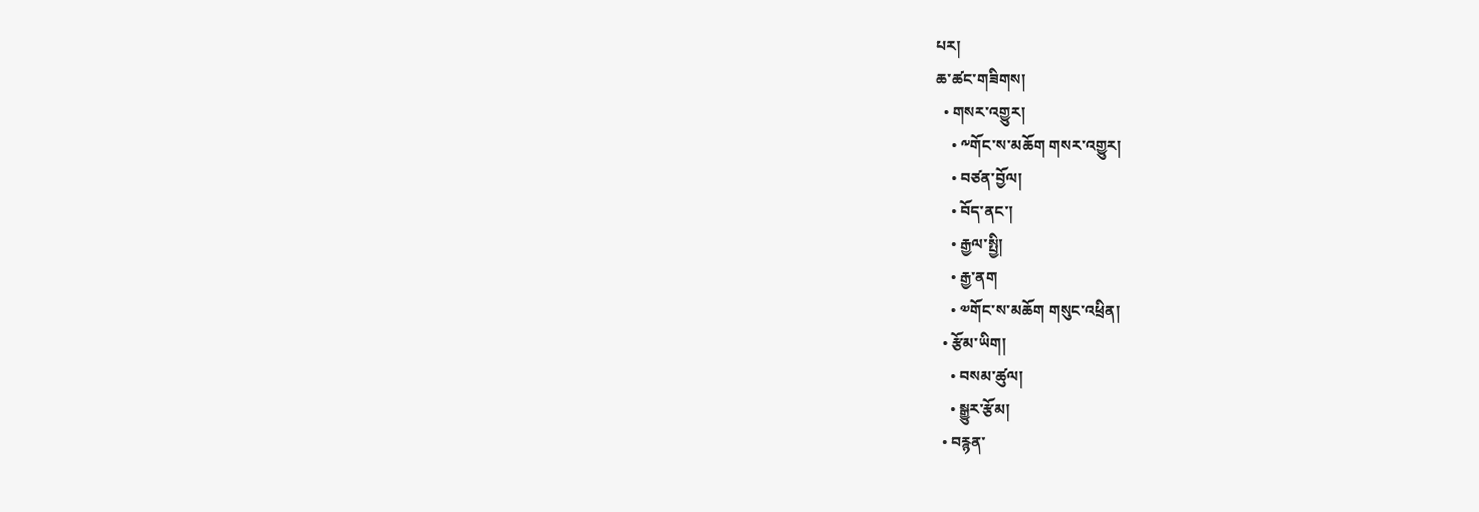པར།
ཆ་ཚང་གཟིགས།
  • གསར་འགྱུར།
    • ༸གོང་ས་མཆོག གསར་འགྱུར།
    • བཙན་བྱོལ།
    • བོད་ནང་།
    • རྒྱལ་སྤྱི།
    • རྒྱ་ནག
    • ༧གོང་ས་མཆོག གསུང་འཕྲིན།
  • རྩོམ་ཡིག།
    • བསམ་ཚུལ།
    • སྒྱུར་རྩོམ།
  • བརྙན་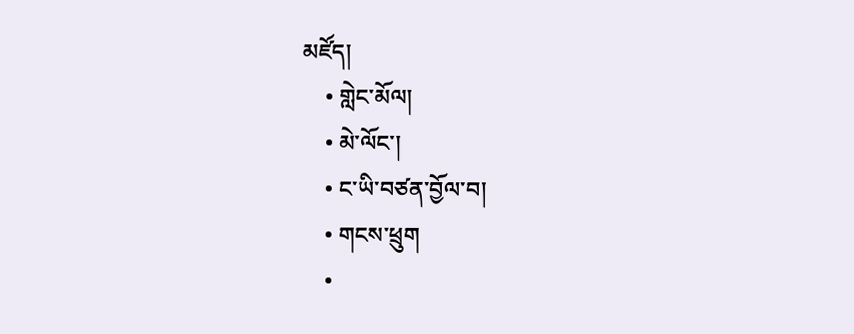མཛོད།
    • གླེང་མོལ།
    • མེ་ལོང་།
    • ང་ཡི་བཙན་བྱོལ་བ།
    • གངས་ཕྲུག
    •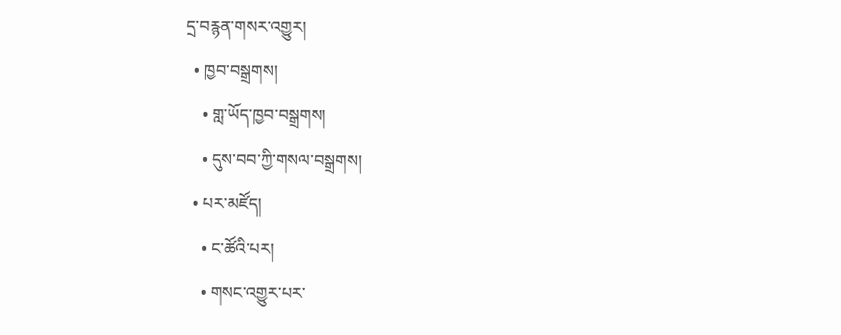དྲ་བརྙན་གསར་འགྱུར།
  • ཁྱབ་བསྒྲགས།
    • གླ་ཡོད་ཁྱབ་བསྒྲགས།
    • དུས་བབ་ཀྱི་གསལ་བསྒྲགས།
  • པར་མཛོད།
    • ང་ཚོའི་པར།
    • གསང་འགྱུར་པར་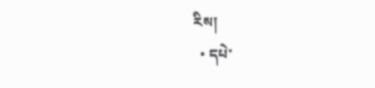རིས།
  • དཔེ་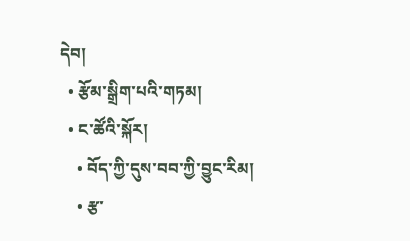དེབ།
  • རྩོམ་སྒྲིག་པའི་གཏམ།
  • ང་ཚོའི་སྐོར།
    • བོད་ཀྱི་དུས་བབ་ཀྱི་བྱུང་རིམ།
    • རྩ་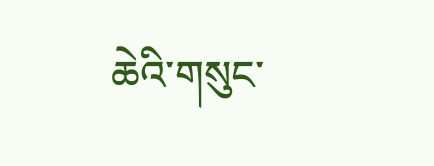ཆེའི་གསུང་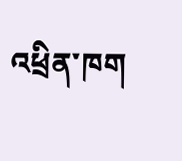འཕྲིན་ཁག